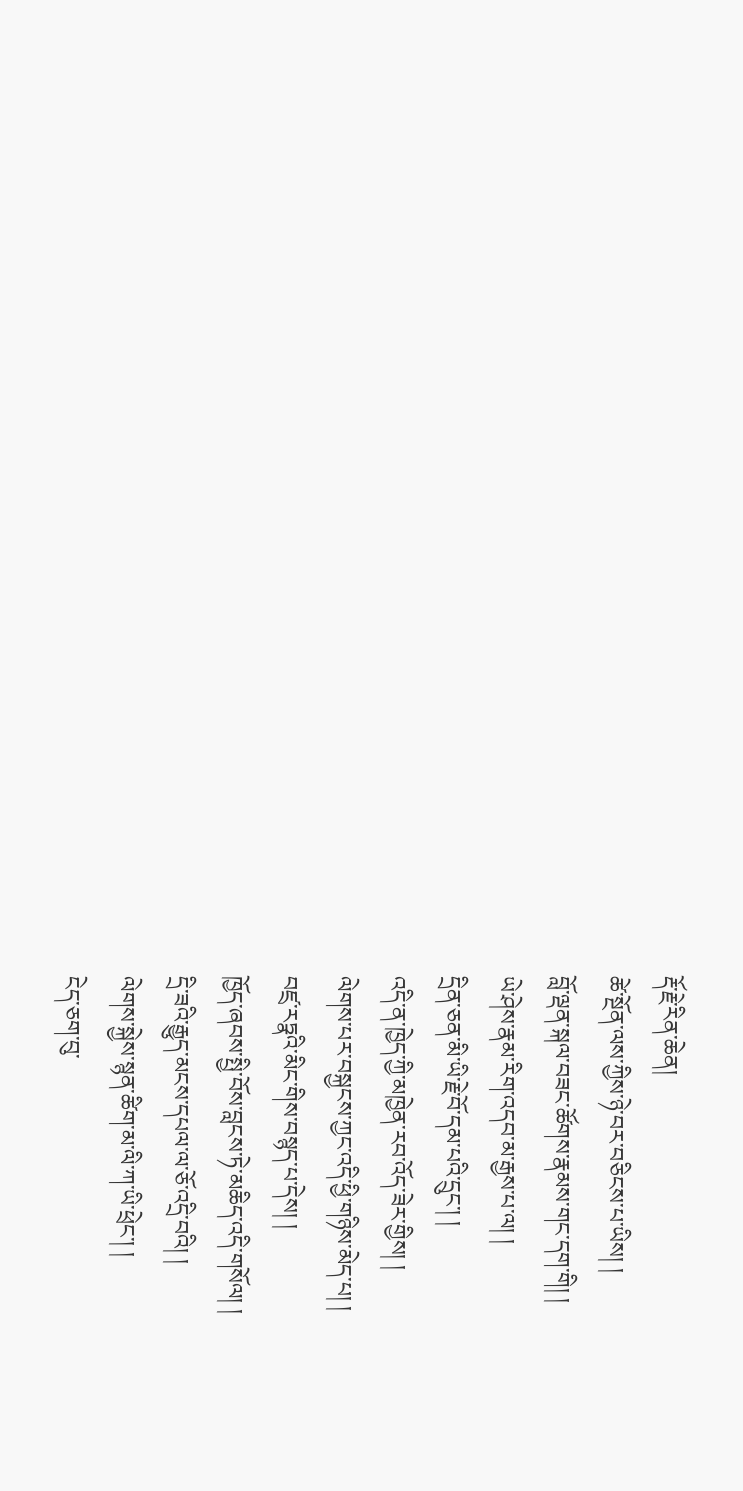རྡོ་རྗེ་རིན་ཆེན།
ཚེ་སྔོན་ལས་ཀྱིས་ཉེ་བར་བཅིངས་པ་ཡིས། །
བློ་ལྡན་སྐལ་བཟང་ཚོགས་རྣམས་གང་དག་གི། །
ཡེ་ཤེས་རྣམ་རིག་འདབ་མ་རྒྱས་པ་ལ། །
དྲིན་ཅན་མི་ཡི་རྗེ་བོ་དམ་པའི་དྲུང་། །
འདི་ན་ཁྱེད་ཀྱི་མཁྱེན་རབ་འོད་ཟེར་གྱིས། །
ལེགས་པར་བསྐྱངས་ཀྱང་འདི་ཕྱི་གཉིས་མེད་པ། །
བཛྲ་རཏྣའི་མིང་གིས་བསྙད་པ་དེས། །
ཁྱོད་ཞབས་སྤྱི་བོས་བླངས་ཏེ་མཆིད་འདི་གསོལ། །
དྲི་ཟའི་རྒྱུད་མངས་དཔལ་ལ་ཅོ་འདྲི་བའི། །
ལེགས་སྐྱེས་སྙན་ཚིག་མ་ལི་ཀ་ཡི་ཕྲེང་། །
ངེད་ཅག་བུ་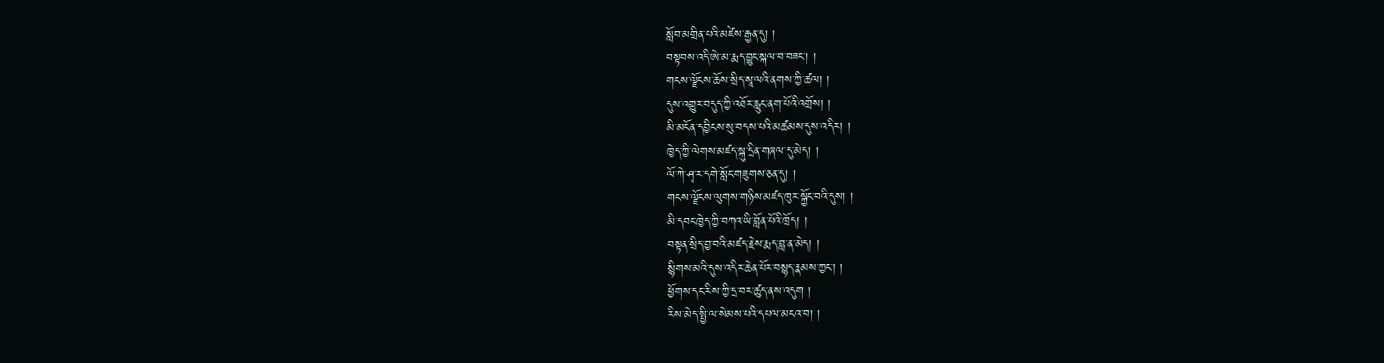སློབ་མགྲིན་པའི་མཛེས་རྒྱན་དུ། །
བསྟབས་འདི་ཨེ་མ་རྨད་བྱུང་སྐལ་བ་བཟང་། །
གངས་ལྗོངས་ཆོས་སྲིད་སཱ་ལའི་ནགས་ཀྱི་ཚལ། །
དུས་འགྱུར་བདུད་ཀྱི་འཐོར་རླུང་ནག་པོའི་འགྲོས། །
མི་མངོན་དབྱིངས་སུ་བདས་པའི་མཚམས་དུས་འདིར། །
ཁྱེད་ཀྱི་ལེགས་མཛད་སྐུ་དྲིན་གཞལ་དུ་མེད། །
ལོ་ཀེ་ཤྭ་ར་དགེ་སློང་གཟུགས་ཅན་དུ། །
གངས་ལྗོངས་ལུགས་གཉིས་མཛད་ཁུར་སྐྱོང་བའི་དུས། །
མི་དབང་ཁྱེད་ཀྱི་བཀའ་ཡི་བློན་པོའི་ཁྲོད། །
བསྟན་སྲིད་བྱ་བའི་མཛད་རྗེས་རྨད་བླ་ན་མེད། །
སྙིགས་མའི་དུས་འདིར་ཆེན་པོར་བསྙད་རྣམས་ཀྱང་། །
ཕྱོགས་དང་རིས་ཀྱི་དྲ་བར་ཚུད་ནས་འདུག །
རིས་མེད་སྤྱི་ལ་སེམས་པའི་དཔལ་མངའ་བ། །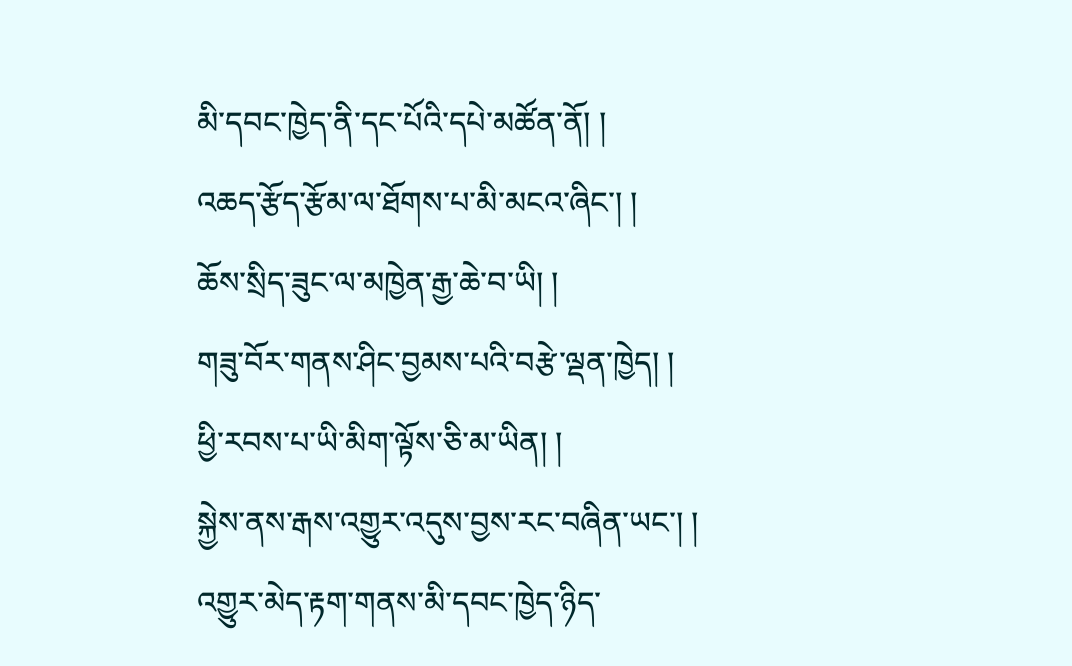མི་དབང་ཁྱེད་ནི་དང་པོའི་དཔེ་མཚོན་ནོ། །
འཆད་རྩོད་རྩོམ་ལ་ཐོགས་པ་མི་མངའ་ཞིང་། །
ཆོས་སྲིད་ཟུང་ལ་མཁྱེན་རྒྱ་ཆེ་བ་ཡི། །
གཟུ་བོར་གནས་ཤིང་བྱམས་པའི་བརྩེ་ལྡན་ཁྱེད། །
ཕྱི་རབས་པ་ཡི་མིག་ལྟོས་ཅི་མ་ཡིན། །
སྐྱེས་ནས་རྒས་འགྱུར་འདུས་བྱས་རང་བཞིན་ཡང་། །
འགྱུར་མེད་རྟག་གནས་མི་དབང་ཁྱེད་ཉིད་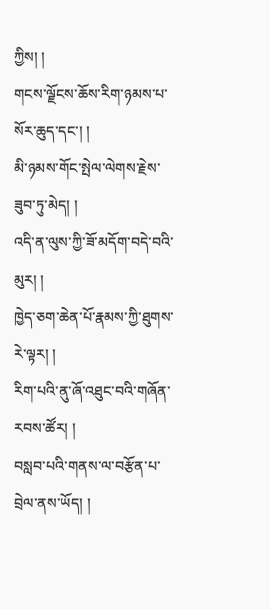ཀྱིས། །
གངས་ལྗོངས་ཆོས་རིག་ཉམས་པ་སོར་ཆུད་དང་། །
མི་ཉམས་གོང་སྤེལ་ལེགས་རྗེས་ཟུབ་ཏུ་མེད། །
འདི་ན་ལུས་ཀྱི་ཟོ་མདོག་བདེ་བའི་མུར། །
ཁྱེད་ཅག་ཆེན་པོ་རྣམས་ཀྱི་ཐུགས་རེ་ལྟར། །
རིག་པའི་ནུ་ཞོ་འཐུང་བའི་གཞོན་རབས་ཚོར། །
བསླབ་པའི་གནས་ལ་བརྩོན་པ་བྲེལ་ནས་ཡོད། །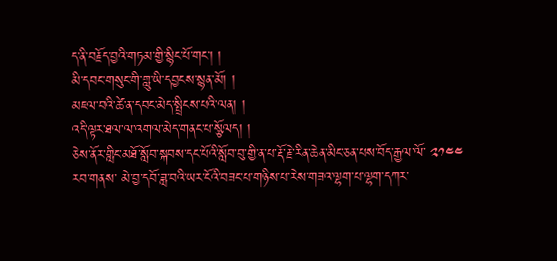ད་ནི་བརྗོད་བྱའི་གཏམ་གྱི་སྙིང་པོ་གང་། །
མི་དབང་གསུང་གི་གླུ་ཡི་དབྱངས་སྙན་མོ། །
མཇལ་བའི་ཚེ་ན་དབང་མེད་སྤྲིངས་པའི་ལན། །
འདི་ལྟར་ཐལ་ལ་འགལ་མེད་གནང་པ་སྩོལད། །
ཅེས་ནོར་གླིང་མཐོ་སློབ་སྐབས་དང་པོའི་སློབ་བུ་གྱི་ན་པ་རྡོ་རྗེ་རིན་ཆེན་མིང་ཅན་པས་བོད་རྒྱལ་ལོ་ ༢༡༤༤ རབ་གནས་ མེ་བྱ་དབོ་ཟླ་བའི་ཡར་ངོའི་བཟང་པ་གཉིས་པ་རེས་གཟའ་ལྷག་པ་ལྷག་དཀར་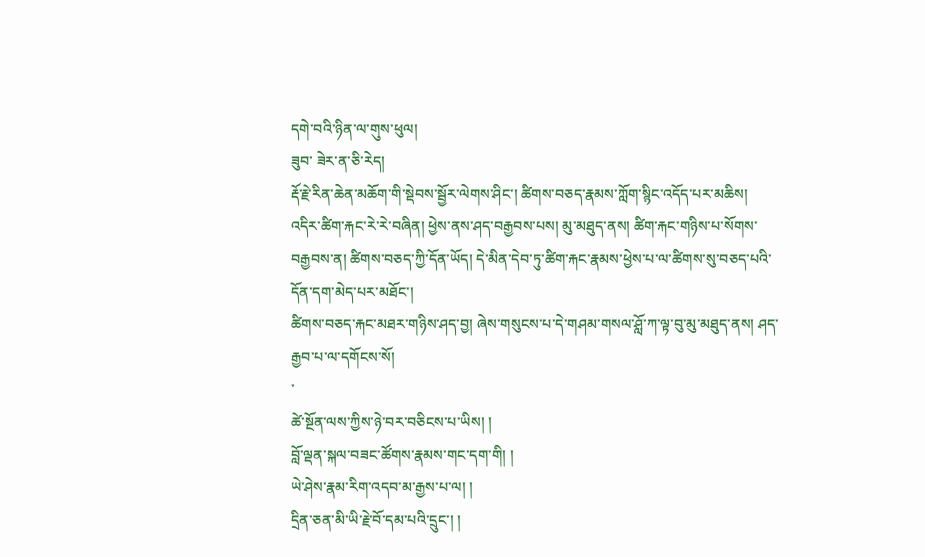དགེ་བའི་ཉིན་ལ་གུས་ཕུལ།
ཟུབ་ ཟེར་ན་ཅི་རེད།
རྡོ་རྗེ་རིན་ཆེན་མཆོག་གི་སྡེབས་སྦྱོར་ལེགས་ཤིང་། ཚིགས་བཅད་རྣམས་ཀློག་སྙིང་འདོད་པར་མཆིས།
འདིར་ཚིག་རྐང་རེ་རེ་བཞིན། ཕྱེས་ནས་ཤད་བརྒྱབས་པས། མུ་མཐུད་ནས། ཚིག་རྐང་གཉིས་པ་སོགས་བརྒྱབས་ན། ཚིགས་བཅད་ཀྱི་དོན་ཡོད། དེ་མིན་དེབ་ཏུ་ཚིག་རྐང་རྣམས་ཕྱེས་པ་ལ་ཚིགས་སུ་བཅད་པའི་དོན་དག་མེད་པར་མཐོང་།
ཚིགས་བཅད་རྐང་མཐར་གཉིས་ཤད་བྱ། ཞེས་གསུངས་པ་དེ་གཤམ་གསལ་ཤློ་ཀ་ལྟ་བུ་མུ་མཐུད་ནས། ཤད་རྒྱབ་པ་ལ་དགོངས་སོ།
་
ཚེ་སྔོན་ལས་ཀྱིས་ཉེ་བར་བཅིངས་པ་ཡིས། །
བློ་ལྡན་སྐལ་བཟང་ཚོགས་རྣམས་གང་དག་གི། །
ཡེ་ཤེས་རྣམ་རིག་འདབ་མ་རྒྱས་པ་ལ། །
དྲིན་ཅན་མི་ཡི་རྗེ་བོ་དམ་པའི་དྲུང་། །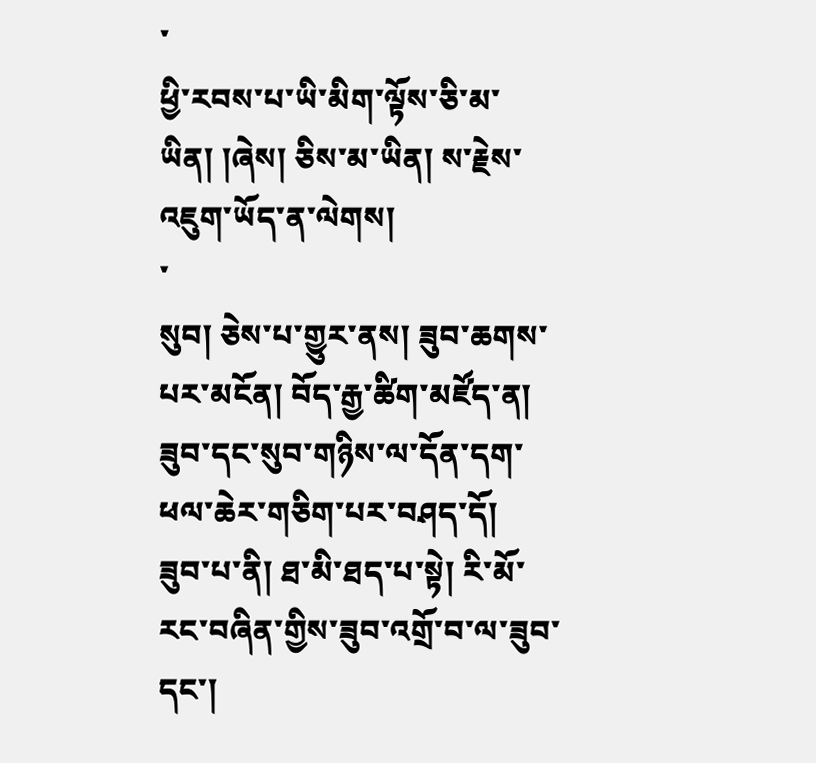་
ཕྱི་རབས་པ་ཡི་མིག་ལྟོས་ཅི་མ་ཡིན། །ཞེས། ཅིས་མ་ཡིན། ས་རྗེས་འཇུག་ཡོད་ན་ལེགས།
་
སུབ། ཅེས་པ་གྱུར་ནས། ཟུབ་ཆགས་པར་མངོན། བོད་རྒྱ་ཚིག་མཛོད་ན། ཟུབ་དང་སུབ་གཉིས་ལ་དོན་དག་ཕལ་ཆེར་གཅིག་པར་བཤད་དོ།
ཟུབ་པ་ནི། ཐ་མི་ཐད་པ་སྟེ། རི་མོ་རང་བཞིན་གྱིས་ཟུབ་འགྲོ་བ་ལ་ཟུབ་དང་།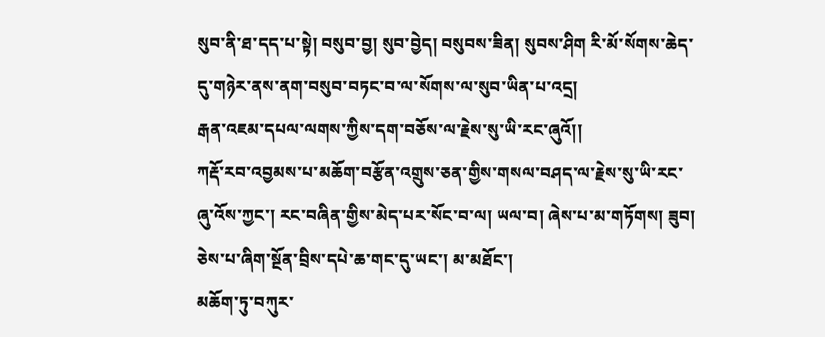སུབ་ནི་ཐ་དད་པ་སྟེ། བསུབ་བྱ། སུབ་བྱེད། བསུབས་ཟིན། སུབས་ཤིག རི་མོ་སོགས་ཆེད་དུ་གཉེར་ནས་ནག་བསུབ་བཏང་བ་ལ་སོགས་ལ་སུབ་ཡིན་པ་འདྲ།
རྒན་འཇམ་དཔལ་ལགས་ཀྱིས་དག་བཅོས་ལ་རྗེས་སུ་ཡི་རང་ཞུའོ།།
ཀརྡོ་རབ་འབྱམས་པ་མཆོག་བརྩོན་འགྲུས་ཅན་གྱིས་གསལ་བཤད་ལ་རྗེས་སུ་ཡི་རང་ཞུ་འོས་ཀྱང་། རང་བཞིན་གྱིས་མེད་པར་སོང་བ་ལ། ཡལ་བ། ཞེས་པ་མ་གཏོགས། ཟུབ། ཅེས་པ་ཞིག་སྔོན་བྲིས་དཔེ་ཆ་གང་དུ་ཡང་། མ་མཐོང་།
མཆོག་ཏུ་བཀུར་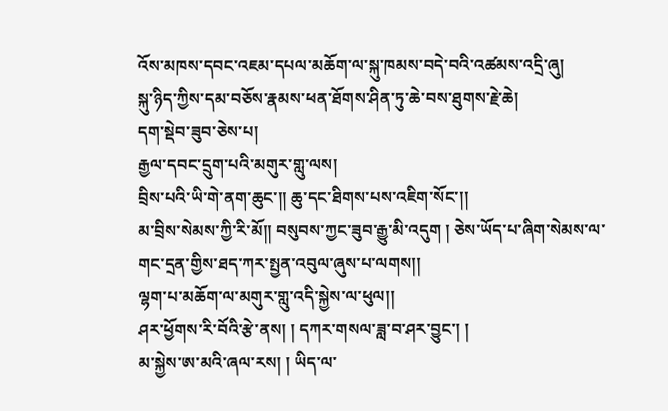འོས་མཁས་དབང་འཇམ་དཔལ་མཆོག་ལ་སྐུ་ཁམས་བདེ་བའི་འཚམས་འདྲི་ཞུ།
སྐུ་ཉིད་ཀྱིས་དམ་བཅོས་རྣམས་ཕན་ཐོགས་ཤིན་ཏུ་ཆེ་བས་ཐུགས་རྗེ་ཆེ།
དག་སྡེབ་ཟུབ་ཅེས་པ།
རྒྱལ་དབང་དྲུག་པའི་མགུར་གླུ་ལས།
བྲིས་པའི་ཡི་གེ་ནག་ཆུང་།། ཆུ་དང་ཐིགས་པས་འཇིག་སོང་།།
མ་བྲིས་སེམས་ཀྱི་རི་མོ།། བསུབས་ཀྱང་ཟུབ་རྒྱུ་མི་འདུག ། ཅེས་ཡོད་པ་ཞིག་སེམས་ལ་གང་དྲན་གྱིས་ཐད་ཀར་སྤྱན་འབུལ་ཞུས་པ་ལགས།།
ལྷག་པ་མཆོག་ལ་མགུར་གླུ་འདི་སྐྱེས་ལ་ཕུལ།།
ཤར་ཕྱོགས་རི་བོའི་རྩེ་ནས། ། དཀར་གསལ་ཟླ་བ་ཤར་བྱུང་། །
མ་སྐྱེས་ཨ་མའི་ཞལ་རས། ། ཡིད་ལ་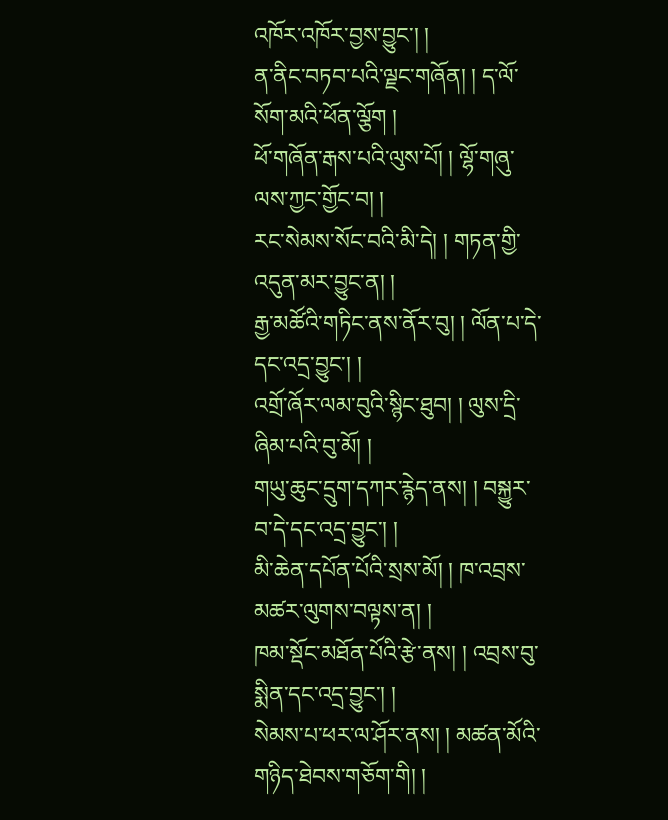འཁོར་འཁོར་བྱས་བྱུང་། །
ན་ནིང་བཏབ་པའི་ལྗང་གཞོན། ། ད་ལོ་སོག་མའི་ཕོན་ལྕོག །
ཕོ་གཞོན་རྒས་པའི་ལུས་པོ། ། ལྷོ་གཞུ་ལས་ཀྱང་གྱོང་བ། །
རང་སེམས་སོང་བའི་མི་དེ། ། གཏན་གྱི་འདུན་མར་བྱུང་ན། །
རྒྱ་མཚོའི་གཏིང་ནས་ནོར་བུ། ། ལོན་པ་དེ་དང་འདྲ་བྱུང་། །
འགྲོ་ཞོར་ལམ་བུའི་སྙིང་ཐུབ། ། ལུས་དྲི་ཞིམ་པའི་བུ་མོ། །
གཡུ་ཆུང་དྲུག་དཀར་རྙེད་ནས། ། བསྐྱུར་བ་དེ་དང་འདྲ་བྱུང་། །
མི་ཆེན་དཔོན་པོའི་སྲས་མོ། ། ཁ་འབྲས་མཚར་ལུགས་བལྟས་ན། །
ཁམ་སྡོང་མཐོན་པོའི་རྩེ་ནས། ། འབྲས་བུ་སྨིན་དང་འདྲ་བྱུང་། །
སེམས་པ་ཕར་ལ་ཤོར་ནས། ། མཚན་མོའི་གཉིད་ཐེབས་གཅོག་གི། །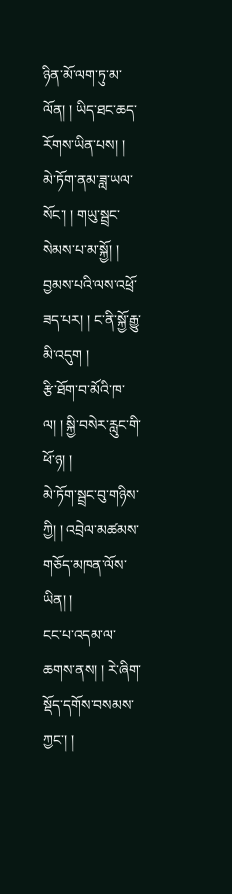ཉིན་མོ་ལག་ཏུ་མ་ལོན། ། ཡིད་ཐང་ཆད་རོགས་ཡིན་པས། །
མེ་ཏོག་ནམ་ཟླ་ཡལ་སོང་། ། གཡུ་སྦྲང་སེམས་པ་མ་སྐྱོ། །
བྱམས་པའི་ལས་འཕྲོ་ཟད་པར། ། ང་ནི་སྐྱོ་རྒྱུ་མི་འདུག །
རྩི་ཐོག་བ་མོའི་ཁ་ལ། ། སྐྱི་བསེར་རླུང་གི་ཕོ་ཉ། །
མེ་ཏོག་སྦྲང་བུ་གཉིས་ཀྱི། ། འབྲེལ་མཚམས་གཅོད་མཁན་ལོས་ཡིན། །
ངང་པ་འདམ་ལ་ཆགས་ནས། ། རེ་ཞིག་སྡོད་དགོས་བསམས་ཀྱང་། །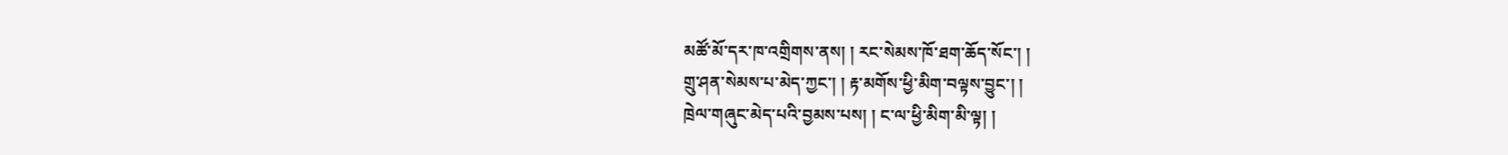མཚོ་མོ་དར་ཁ་འགྲིགས་ནས། ། རང་སེམས་ཁོ་ཐག་ཆོད་སོང་། །
གྲུ་ཤན་སེམས་པ་མེད་ཀྱང་། ། རྟ་མགོས་ཕྱི་མིག་བལྟས་བྱུང་། །
ཁྲེལ་གཞུང་མེད་པའི་བྱམས་པས། ། ང་ལ་ཕྱི་མིག་མི་ལྟ། །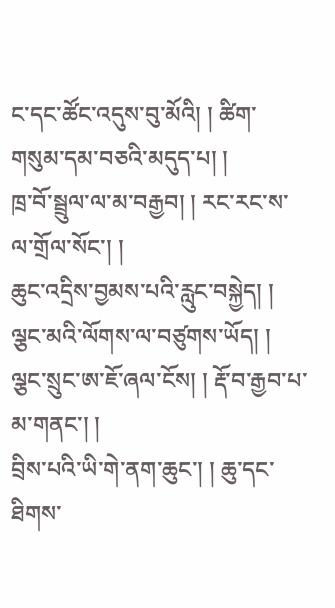ང་དང་ཚོང་འདུས་བུ་མོའི། ། ཚིག་གསུམ་དམ་བཅའི་མདུད་པ། །
ཁྲ་བོ་སྦྲུལ་ལ་མ་བརྒྱབ། ། རང་རང་ས་ལ་གྲོལ་སོང་། །
ཆུང་འདྲིས་བྱམས་པའི་རླུང་བསྐྱེད། ། ལྕང་མའི་ལོགས་ལ་བཙུགས་ཡོད། །
ལྕང་སྲུང་ཨ་ཇོ་ཞལ་ངོས། ། རྡོ་བ་རྒྱབ་པ་མ་གནང་། །
བྲིས་པའི་ཡི་གེ་ནག་ཆུང་། ། ཆུ་དང་ཐིགས་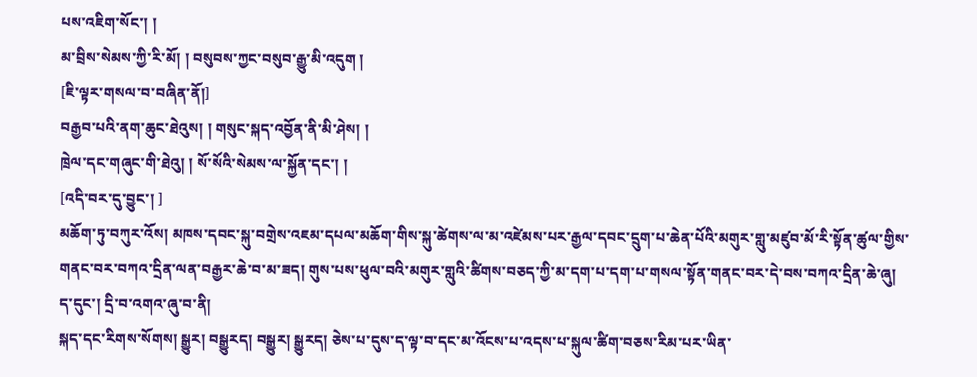པས་འཇིག་སོང་། །
མ་བྲིས་སེམས་ཀྱི་རི་མོ། ། བསུབས་ཀྱང་བསུབ་རྒྱུ་མི་འདུག །
[ཇི་ལྟར་གསལ་བ་བཞིན་ནོ།]
བརྒྱབ་པའི་ནག་ཆུང་ཐེའུས། ། གསུང་སྐད་འབྱོན་ནི་མི་ཤེས། །
ཁྲེལ་དང་གཞུང་གི་ཐེའུ། ། སོ་སོའི་སེམས་ལ་སྐྱོན་དང་། །
[འདི་བར་དུ་བྱུང་། ]
མཆོག་ཏུ་བཀུར་འོས། མཁས་དབང་སྐུ་བགྲེས་འཇམ་དཔལ་མཆོག་གིས་སྐུ་ཚེགས་ལ་མ་འཛེམས་པར་རྒྱལ་དབང་དྲུག་པ་ཆེན་པོའི་མགུར་གླུ་མཛུབ་མོ་རི་སྟོན་ཚུལ་གྱིས་གནང་བར་བཀའ་དྲིན་ལན་བརྒྱར་ཆེ་བ་མ་ཟད། གུས་པས་ཕུལ་བའི་མགུར་གླུའི་ཚིགས་བཅད་ཀྱི་མ་དག་པ་དག་པ་གསལ་སྟོན་གནང་བར་དེ་བས་བཀའ་དྲིན་ཆེ་ཞུ།
ད་དུང་། དྲི་བ་འགའ་ཞུ་བ་ནི།
སྐད་དང་རིགས་སོགས། སྒྱུར། བསྒྱུརད། བསྒྱུར། སྒྱུརད། ཅེས་པ་དུས་ད་ལྟ་བ་དང་མ་འོངས་པ་འདས་པ་སྐུལ་ཚིག་བཅས་རིམ་པར་ཡིན་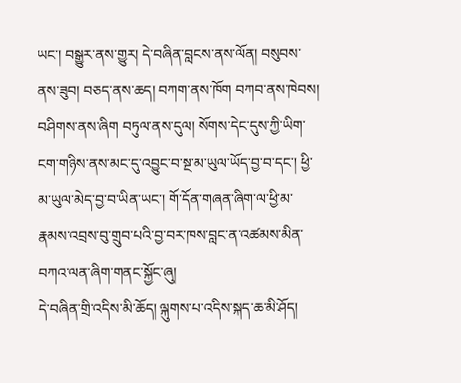ཡང་། བསྒྱུར་ནས་གྱུར། དེ་བཞིན་བླངས་ནས་ལོན། བསུབས་ནས་ཟུབ། བཅད་ནས་ཆད། བཀག་ནས་ཁོག བཀབ་ནས་ཁེབས། བཤིགས་ནས་ཞིག བཏུལ་ནས་དུལ། སོགས་དེང་དུས་ཀྱི་ཡིག་ངག་གཉིས་ནས་མང་དུ་འབྱུང་བ་སྔ་མ་ཡུལ་ཡོད་བྱ་བ་དང་། ཕྱི་མ་ཡུལ་མེད་བྱ་བ་ཡིན་ཡང་། གོ་དོན་གཞན་ཞིག་ལ་ཕྱི་མ་རྣམས་འབྲས་བུ་གྲུབ་པའི་བྱ་བར་ཁས་བླང་ན་འཚམས་མིན་བཀའ་ལན་ཞིག་གནང་སྐྱོང་ཞུ།
དེ་བཞིན་གྲི་འདིས་མི་ཆོད། ལྐུགས་པ་འདིས་སྐད་ཆ་མི་ཤོད།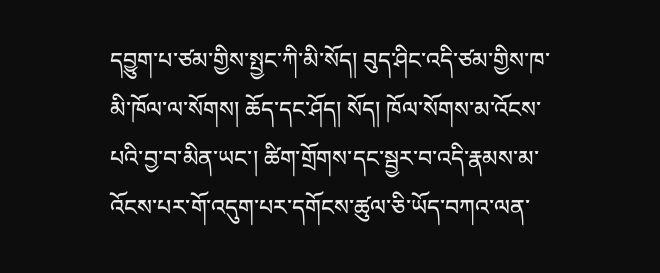དབྱུག་པ་ཙམ་གྱིས་སྤྱང་ཀི་མི་སོད། བུད་ཤིང་འདི་ཙམ་གྱིས་ཁ་མི་ཁོལ་ལ་སོགས། ཆོད་དང་ཤོད། སོད། ཁོལ་སོགས་མ་འོངས་པའི་བྱ་བ་མིན་ཡང་། ཚིག་གྲོགས་དང་སྦྱར་བ་འདི་རྣམས་མ་འོངས་པར་གོ་འདུག་པར་དགོངས་ཚུལ་ཅི་ཡོད་བཀའ་ལན་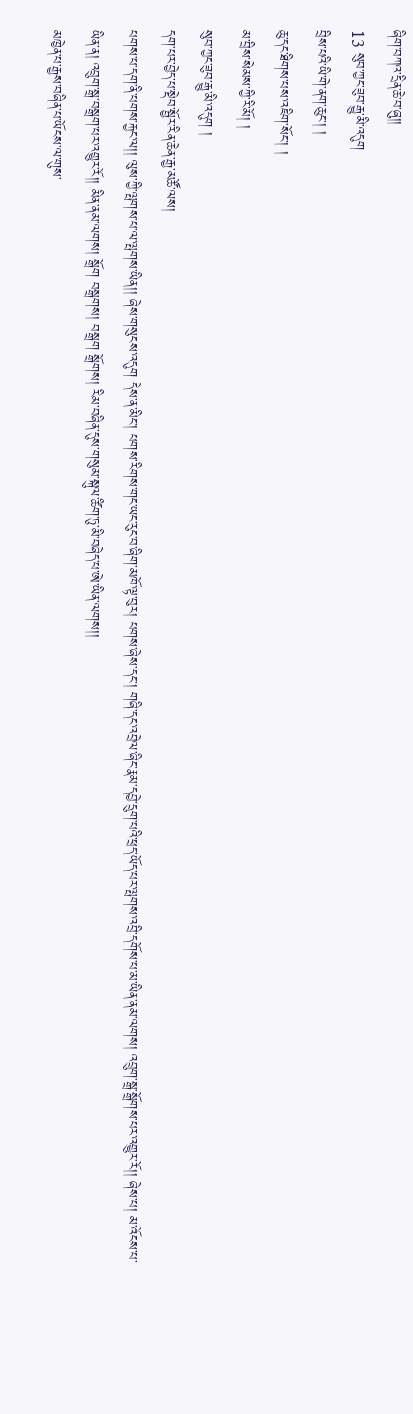ཞིག་བཀའ་དྲིན་ཆེ་བ་ཞུ།།
13 སུབ་ཀྱང་ཟུབ་རྒྱུ་མི་འདུག
བྲིས་པའི་ཡི་གེ་ནག་ཆུང་། །
ཆུ་དང་ཐིགས་པས་འཇིག་སོང་། །
མ་བྲིས་སེམས་ཀྱི་རི་མོ། །
སུབ་ཀྱང་ཟུབ་རྒྱུ་མི་འདུག །
དག་པར་བྱེད་པ་སྡེབ་སྦྱོར་རིན་ཆེན་རྒྱ་མཚོ་ལས།
པགས་པ་དག་ནི་པགས་རྐྱང་ལ།། ལུས་ཀྱི་ལྤགས་པ་ལ་ལྤགས་ཡིན།། ཞེས་གསུངས་འདུག དེས་ན་མིང་། པགས་རིགས་གང་ཡང་རུང་བ་ཞིག་མཁོ་ལྟ་བུར། པགས་ཞེས་དང་། གཞི་དང་འབྲེལ་ཞིང་རྣམ་དབྱེ་དྲུག་པའི་ཕྲད་ཡོད་པར་ལྤགས་འབྲི་དགོས་པ་མ་ཡིན་ནམ་ལགས། འབྲུག་སྒྲ་སྒྲོགས་པར་འགྱུར་རོ།། ཞེས་པ། མ་འོངས་པ་ཡིན་ན། འབྲུག་སྒྲ་བསྒྲག་པར་འགྱུར་རོ།། མིན་ནམ་ལགས། སྒྲོག བསྒྲགས། བསྒྲག སྒྲོགས། རིམ་བཞིན་དུས་གསུམ་སྐུལ་ཚིག་ཏུ་མི་བཞེད་པ་ཨེ་ཡིན་ལགས།།
མཁྱེན་པ་རྒྱས་བཞིན་པ་ཡོངས་ལ་གུས་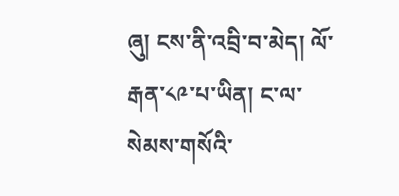ཞུ། ངས་ནི་འབྲི་བ་མེད། ལོ་རྒན་༨༩་པ་ཡིན། ང་ལ་སེམས་གསོའི་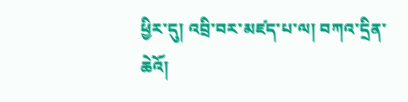ཕྱིར་དུ། འབྲི་བར་མཛད་པ་ལ། བཀའ་དྲིན་ཆེའོ།